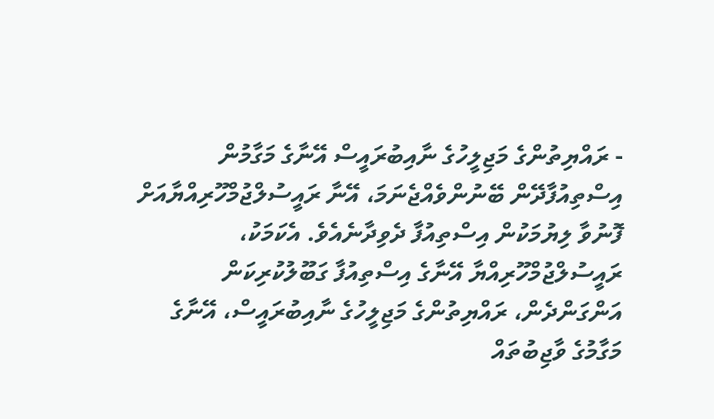- ރައްޔިތުންގެ މަޖިލީހުގެ ނާއިބުރައީސް އޭނާގެ މަގާމުން އިސްތިއުފާދޭން ބޭނުންވެއްޖެނަމަ، އޭނާ ރައީސުލްޖުމްހޫރިއްޔާއަށް ފޮނުވާ ލިޔުމަކުން އިސްތިއުފާ ދެވިދާނެއެވެ. އެކަމަކު، ރައީސުލްޖުމްހޫރިއްޔާ އޭނާގެ އިސްތިއުފާ ގަބޫލުކުރިކަން އަންގަންދެން، ރައްޔިތުންގެ މަޖިލީހުގެ ނާއިބުރައީސް، އޭނާގެ މަގާމުގެ ވާޖިބުތައް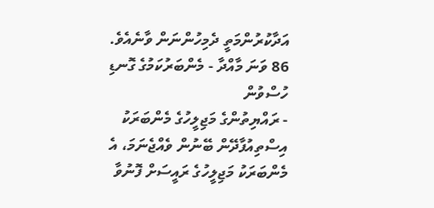އަދާކުރުންމަތީ ދެމިހުންނަން ވާނެއެވެ.
86 ވަނަ މާއްދާ - މެންބަރުކަމުގެ ގޮނޑި ހުސްވުން
- ރައްޔިތުންގެ މަޖިލީހުގެ މެންބަރަކު އިސްތިއުފާދޭން ބޭނުން ވެއްޖެނަމަ، އެ މެންބަރަކު މަޖިލީހުގެ ރައީސަށް ފޮނުވާ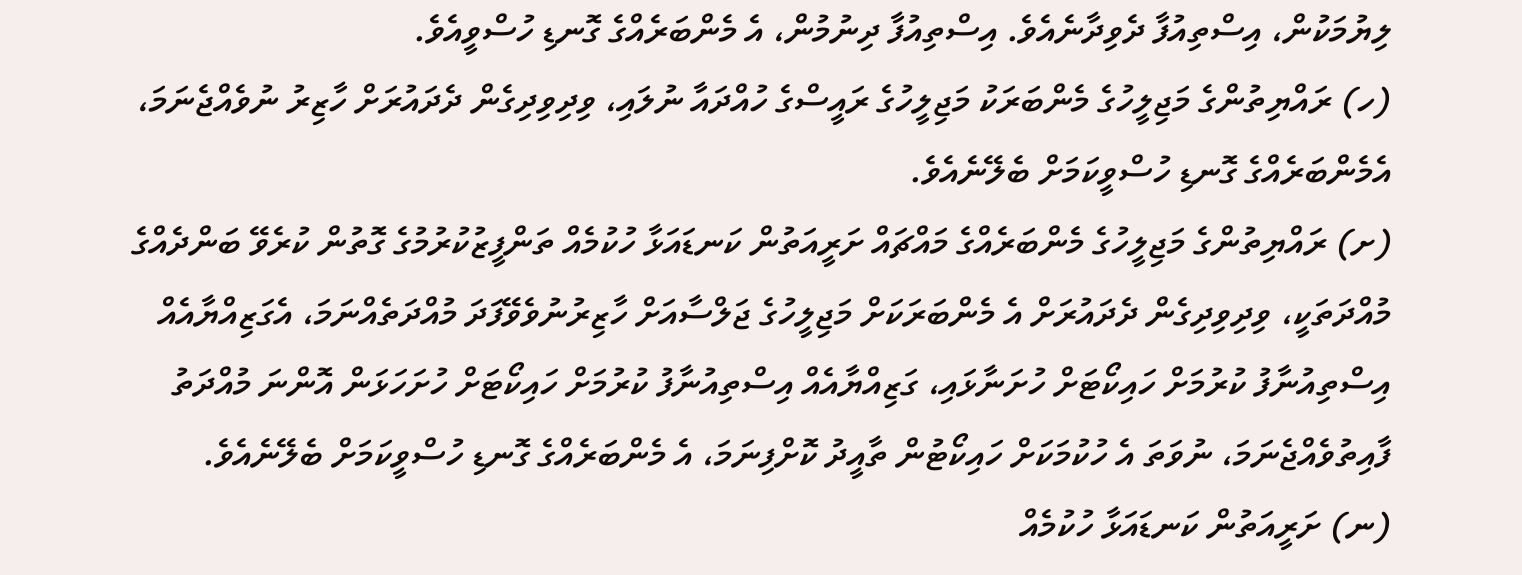ލިޔުމަކުން، އިސްތިއުފާ ދެވިދާނެއެވެ. އިސްތިއުފާ ދިނުމުން، އެ މެންބަރެއްގެ ގޮނޑި ހުސްވީއެވެ.
(ހ) ރައްޔިތުންގެ މަޖިލީހުގެ މެންބަރަކު މަޖިލީހުގެ ރައީސްގެ ހުއްދައާ ނުލައި، ވިދިވިދިގެން ދެދައުރަށް ހާޒިރު ނުވެއްޖެނަމަ، އެމެންބަރެއްގެ ގޮނޑި ހުސްވީކަމަށް ބެލޭނެއެވެ.
(ށ) ރައްޔިތުންގެ މަޖިލީހުގެ މެންބަރެއްގެ މައްޗައް ށަރީއަތުން ކަނޑައަޅާ ހުކުމެއް ތަންފީޒުކުރުމުގެ ގޮތުން ކުރެވޭ ބަންދެއްގެ މުއްދަތަކީ، ވިދިވިދިގެން ދެދައުރަށް އެ މެންބަރަކަށް މަޖިލީހުގެ ޖަލްސާއަށް ހާޒިރުނުވެވޭފަދަ މުއްދަތެއްނަމަ، އެގަޒިއްޔާއެއް އިސްތިއުނާފު ކުރުމަށް ހައިކޯޓަށް ހުށަނާޅައި، ގަޒިއްޔާއެއް އިސްތިއުނާފު ކުރުމަށް ހައިކޯޓަށް ހުށަހަޅަން އޮންނަ މުއްދަތު ފާއިތުވެއްޖެނަމަ، ނުވަތަ އެ ހުކުމަކަށް ހައިކޯޓުން ތާއީދު ކޮށްފިނަމަ، އެ މެންބަރެއްގެ ގޮނޑި ހުސްވީކަމަށް ބެލޭނެއެވެ.
(ނ) ށަރީއަތުން ކަނޑައަޅާ ހުކުމެއް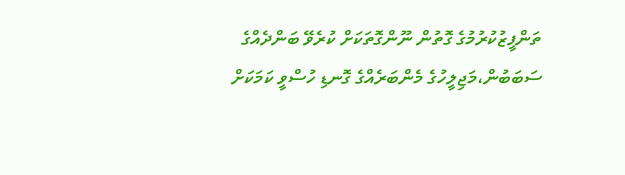ތަންފީޒުކުރުމުގެ ގޮތުން ނޫންގޮތަކަށް ކުރެވޭ ބަންދެއްގެ ސަބަބުން،މަޖިލީހުގެ މެންބަރެއްގެ ގޮނޑި ހުސްވީ ކަމަކަށް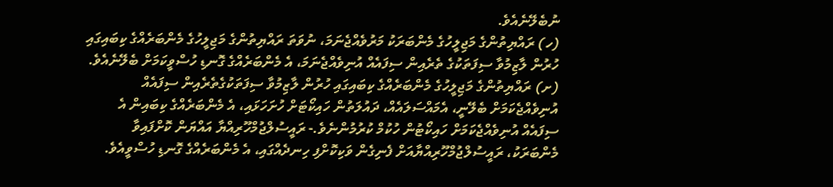ނުބެލޭނެއެވެ.
(ހ) ރައްޔިތުންގެ މަޖިލީހުގެ މެންބަރަކު މަރުވެއްޖެނަމަ، ނުވަތަ ރައްޔިތުންގެ މަޖިލީހުގެ މެންބަރެއްގެ ކިބައިގައި ހުރުން ލާޒިމުވާ ސިފަތަކުގެ ތެރެއިން ސިފައެއް އުނިވެއްޖެނަމަ، އެ މެންބަރެއްގެ ގޮނޑި ހުސްވީކަމަށް ބެލޭނެއެވެ.
(ށ) ރައްޔިތުންގެ މަޖިލީހުގެ މެންބަރެއްގެ ކިބައިގައި ހުރުން ލާޒިމުވާ ސިފަތަކުގެތެރެއިން ސިފައެއް އުނިވެއްޖެކަމަށް ބެލޭނީ، އެމައްސަލައެއް، ދައުލަތުން ހައިކޯޓަށް ހުށަހަޅައި، އެ މެންބަރެއްގެ ކިބައިން އެ ސިފައެއް އުނިވެއްޖެކަމަށް ހައިކޯޓުން ހުކުމް ކުރުމުންނެވެ.- ރައީސުލްޖުމްހޫރިއްޔާ އައްޔަން ކޮށްފައިވާ މެންބަރަކު، ރައީސުލްޖުމްހޫރިއްޔާއަށް ފެނިގެން ވަކިކޮށްފި ހިނދެއްގައި، އެ މެންބަރެއްގެ ގޮނޑި ހުސްވީއެވެ.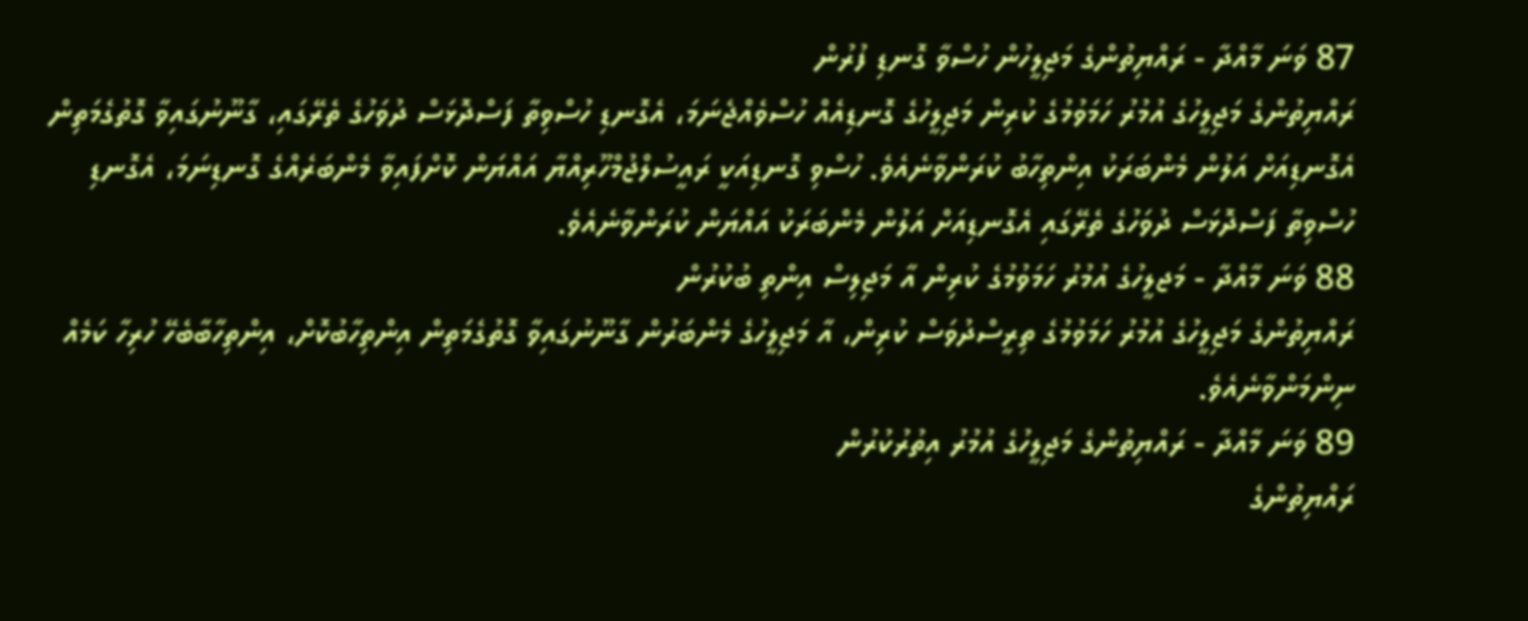87 ވަނަ މާއްދާ - ރައްޔިތުންގެ މަޖިލީހުން ހުސްވާ ގޮނޑި ފުރުން
ރައްޔިތުންގެ މަޖިލީހުގެ އުމުރު ހަމަވުމުގެ ކުރިން މަޖިލީހުގެ ގޮނޑިއެއް ހުސްވެއްޖެނަމަ، އެގޮނޑި ހުސްވިތާ ފަސްދޮޅަސް ދުވަހުގެ ތެރޭގައި، ގާނޫނުގައިވާ ގޮތުގެމަތިން އެގޮނޑިއަށް އަލުން މެންބަރަކު އިންތިހާބު ކުރަންވާނެއެވެ. ހުސްވި ގޮނޑިއަކީ ރައީސުލްޖުމްހޫރިއްޔާ އައްޔަން ކޮށްފައިވާ މެންބަރެއްގެ ގޮނޑިނަމަ، އެގޮނޑި ހުސްވިތާ ފަސްދޮޅަސް ދުވަހުގެ ތެރޭގައި އެގޮނޑިއަށް އަލުން މެންބަރަކު އައްޔަން ކުރަންވާނެއެވެ.
88 ވަނަ މާއްދާ - މަޖލީހުގެ އުމުރު ހަމަވުމުގެ ކުރިން އާ މަޖިލިސް އިންތި ބުކުރުން
ރައްޔިތުންގެ މަޖިލީހުގެ އުމުރު ހަމަވުމުގެ ތިރީސްދުވަސް ކުރިން، އާ މަޖިލީހުގެ މެންބަރުން ގާނޫނުގައިވާ ގޮތުގެމަތިން އިންތިހާބުކޮށް، އިންތިހާބާބެހޭ ހުރިހާ ކަމެއް ނިންމަންވާނެއެވެ.
89 ވަނަ މާއްދާ - ރައްޔިތުންގެ މަޖިލީހުގެ އުމުރު އިތުރުކުރުން
ރައްޔިތުންގެ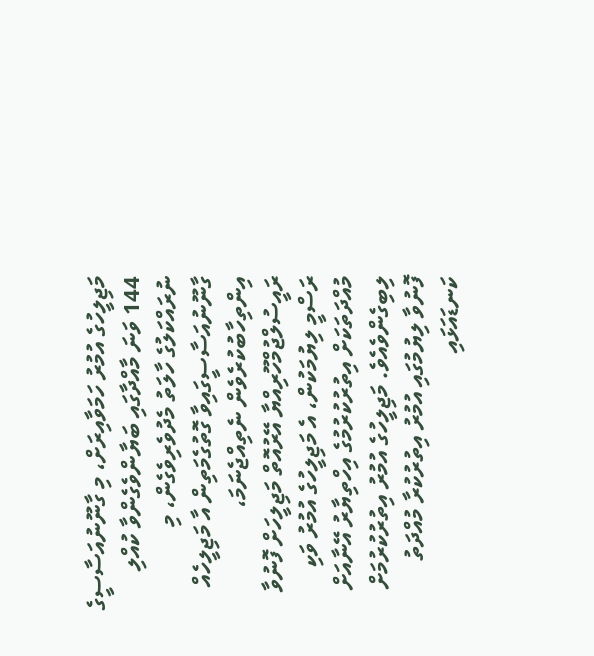މަޖިލީހުގެ އުމުރު ހަމަވާއިރަށް، މި ގާނޫނުއަސާސީގެ 144 ވަނަ މާއްދާގައި ބަޔާންވެގެންވާ ކުއްލި ނުރައްކަލުގެ ހާލަތު މެދުވެރިވެގެން، މި ގާނޫނުއަސާސީގައިވާ ގޮތުގެމަތިން އާ މަޖިލީހެއް އިންތިހާބުކުރެވެން ނެތިއްޖެނަމަ، ރައީސުލްޖުމްހޫރިއްޔާ އޭރުއޮތް މަޖިލީހަށް ފޮނުވާ ރަސްމީ ލިޔުމަކުން، އެ މަޖިލީހުގެ އުމުރު ވަކި މުއްދަތަކަށް އިތުރުކުރުމުގެ އިހްތިޔާރު އޭނާއަށް ލިބިގެންވެއެވެ. މަޖިލީހުގެ އުމުރު އިތުރުކުރުމަށް ފޮނުވާ ލިޔުމުގައި އުމުރު އިތުރުކުރާ މުއްދަތު ކަނޑައަޅައި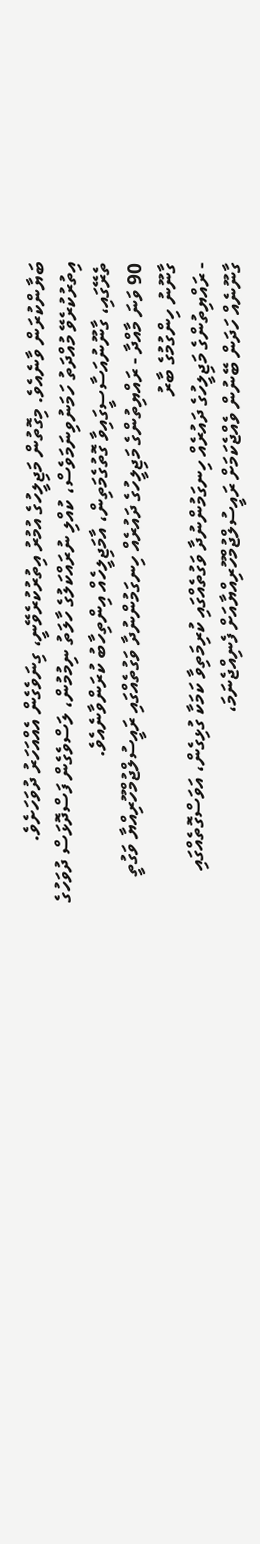ބަޔާންކުރަން ވާނެއެވެ. މިގޮތުން މަޖިލީހުގެ އުމުރު އިތުރުކުރެވޭނީ، ގިނަވެގެން އެއްއަހަރު ދުވަހަށެވެ. އިތުރުކުރެވޭ މުއްދަތު ހަމަނުވިނަމަވެސް، ކުއްލި ނުރައްކަލުގެ ހާލަތު ނިމުމުން، ލަސްވެގެން ފަސްދޮޅަސް ދުވަހުގެ ތެރޭގައި، ގާނޫނުއަސާސީގައިވާ ގޮތުގެމަތިން، އާމަޖިލީހެއް އިންތިހާބު ކުރަންވާނެއެވެ.
90 ވަނަ މާއްދާ - ރައްޔިތުންގެ މަޖިލީހުގެ ދައުރެއް ހިނގަމުންނުދާ ވަގުތެއްގައި ރައީސުލްޖުމްހޫރިއްޔާ ވަގުތީ ގާނޫނު ހިންގުމުގެ ބާރު
- ރައްޔިތުންގެ މަޖިލީހުގެ ދައުރެއް ހިނގަމުންނުދާ ވަގުތެއްގައި ކުރިމަތިވާ ކަމަކާ ގުޅިގެން، އަވަސްގޮތެއްގައި ގާނޫނެއް ހަދަން ބޭނުން ވެއްޖެކަމަށް ރައީސުލްޖުމްހޫރިއްޔާއަށް ފެނިއްޖެނަމަ،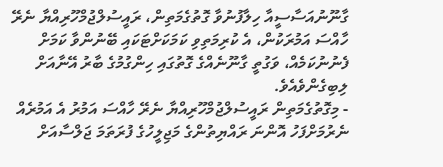ގާނޫނުއަސާސީއާ ހިލާފުނުވާ ގޮތުގެމަތިން، ރައީސުލްޖުމްހޫރިއްޔާ ނެރޭ ހާއްސަ އަމުރަކުން، އެ ކުރިމަތިވި ކަމަކަށްޓަކައި ބޭނުންވާ ކަމަށް ފެނުނުކަމެއް، ވަގުތީ ގާނޫނެއްގެ ގޮތުގައި ހިންގުމުގެ ބާރު އޭނާއަށް ލިބިގެންވެއެވެ.
- މިގޮތުގެމަތިން ރައީސުލްޖުމްހޫރިއްޔާ ނެރޭ ހާއްސަ އަމުރު އެ އަމުރެއް ނެރުމަށްފަހު އޮންނަ ރައްޔިތުންގެ މަޖިލީހުގެ ފުރަތަމަ ޖަލްސާއަށް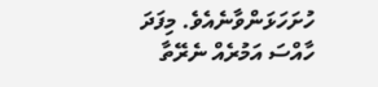ހުށަހަޅަންވާނެއެވެ. މިފަދަ ހާއްސަ އަމުރެއް ނެރޭތާ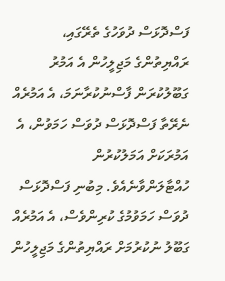ފަސްދޮޅަސް ދުވަހުގެ ތެރޭގައި، ރައްޔިތުންގެ މަޖިލީހުން އެ އަމުރު ގަބޫލުކުރަން ފާސްނުކުރާނަމަ، އެ އަމުރެއް ނެރޭތާ ފަސްދޮޅަސް ދުވަސް ހަމަވުން، އެ އަމުރަކަށް އަމަލުކުރުން ހުއްޓާލަންވާނެއެވެ. މިބުނި ފަސްދޮޅަސް ދުވަސް ހަމަވުމުގެ ކުރިންވެސް، އެ އަމުރެއް ގަބޫލު ނުކުރުމަށް ރައްޔިތުންގެ މަޖިލީހުން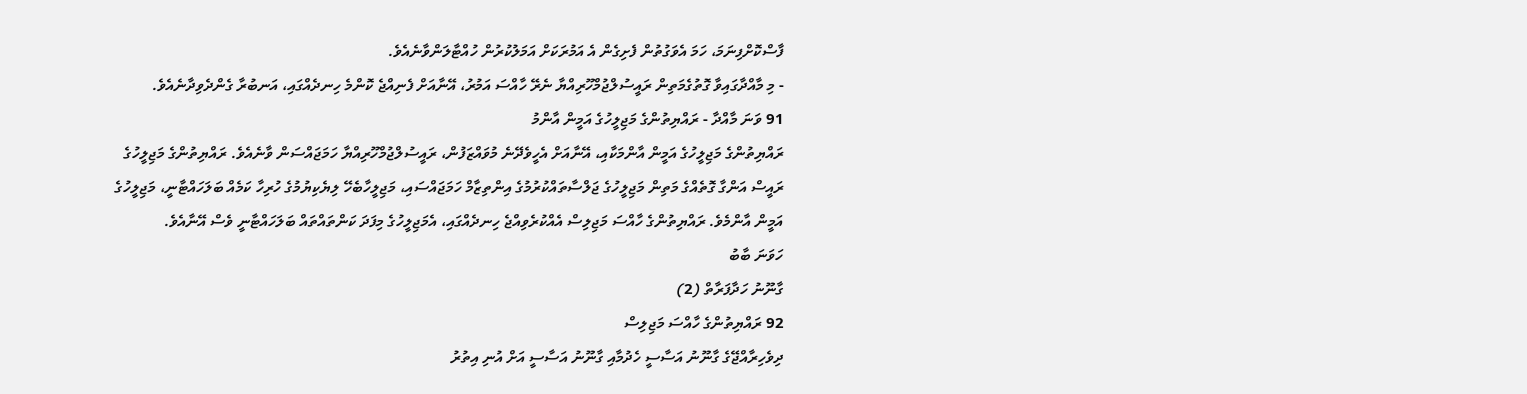ފާސްކޮށްފިނަމަ، ހަމަ އެވަގުތުން ފެށިގެން އެ އަމުރަކަށް އަމަލުކުރުން ހުއްޓާލަންވާނެއެވެ.
- މި މާއްދާގައިވާ ގޮތުގެމަތިން ރައީސުލްޖުމްހޫރިއްޔާ ނެރޭ ހާއްސަ އަމުރު، އޭނާއަށް ފެނިއްޖެ ކޮންމެ ހިނދެއްގައި، އަނބުރާ ގެންދެވިދާނެއެވެ.
91 ވަނަ މާއްދާ - ރައްޔިތުންގެ މަޖިލީހުގެ އަމީން އާންމު
ރައްޔިތުންގެ މަޖިލީހުގެ އަމީން އާންމަކާއި، އޭނާއަށް އެހީވެދޭނެ މުވައްޒަފުން، ރައީސުލްޖުމްހޫރިއްޔާ ހަމަޖައްސަން ވާނެއެވެ. ރައްޔިތުންގެ މަޖިލީހުގެ ރައީސް އަންގާ ގޮތެއްގެ މަތިން މަޖިލީހުގެ ޖަލްސާތައްކުރުމުގެ އިންތިޒާމް ހަމަޖައްސައި، މަޖިލީހާބެހޭ ލިޔެކިޔުމުގެ ހުރިހާ ކަމެއް ބަލަހައްޓާނީ، މަޖިލީހުގެ އަމީން އާންމެވެ. ރައްޔިތުންގެ ހާއްސަ މަޖިލިސް އެއްކުރެވިއްޖެ ހިނދެއްގައި، އެމަޖިލީހުގެ މިފަދަ ކަންތައްތައް ބަލަހައްޓާނީ ވެސް އޭނާއެވެ.
ހަވަނަ ބާބު
ގާނޫނު ހަދާފަރާތް (2)
92 ރައްޔިތުންގެ ހާއްސަ މަޖިލިސް
ދިވެހިރާއްޖޭގެ ގާނޫނު އަސާސީ ހެދުމާއި ގާނޫނު އަސާސީ އަށް އުނި އިތުރު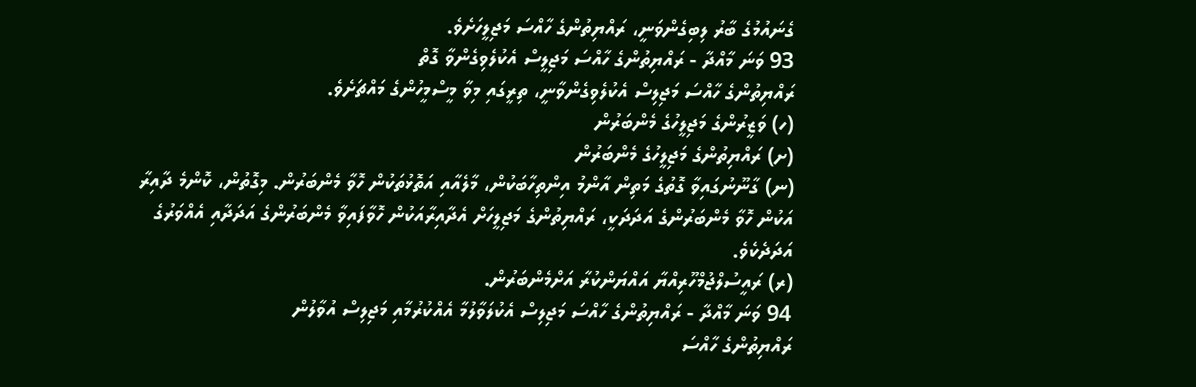ގެނައުމުގެ ބާރު ލިބިގެންވަނީ، ރައްޔިތުންގެ ހާއްސަ މަޖިލީހަށެވެ.
93 ވަނަ މާއްދާ - ރައްޔިތުންގެ ހާއްސަ މަޖިލީސް އެކުލެވިގެންވާ ގޮތް
ރައްޔިތުންގެ ހާއްސަ މަޖިލިސް އެކުލެވިގެންވާނީ، ތިރީގައި މިވާ މީސްމީހުންގެ މައްޗަށެވެ.
(ހ) ވަޒީރުންގެ މަޖިލީހުގެ މެންބަރުން
(ށ) ރައްޔިތުންގެ މަޖިލީހުގެ މެންބަރުން
(ނ) ގާނޫނުގައިވާ ގޮތުގެ މަތިން އާންމު އިންތިހާބަކުން، މާލެއާއި އަތޮޅުތަކުން ހޮވާ މެންބަރުން. މިގޮތުން، ކޮންމެ ދާއިރާ އަކުން ހޮވާ މެންބަރުންގެ އަދަދަކީ، ރައްޔިތުންގެ މަޖިލީހަށް އެދާއިރާއަކުން ހޮވާފައިވާ މެންބަރުންގެ އަދަދާއި އެއްވަރުގެ އަދަދެކެވެ.
(ރ) ރައީސުލްޖުމްހޫރިއްޔާ އައްޔަންކުރާ އަށްމެންބަރުން.
94 ވަނަ މާއްދާ - ރައްޔިތުންގެ ހާއްސަ މަޖިލިސް އެކުލަވާލުމާ އެއްކުރުމާއި މަޖިލިސް އުވާލުން
ރައްޔިތުންގެ ހާއްސަ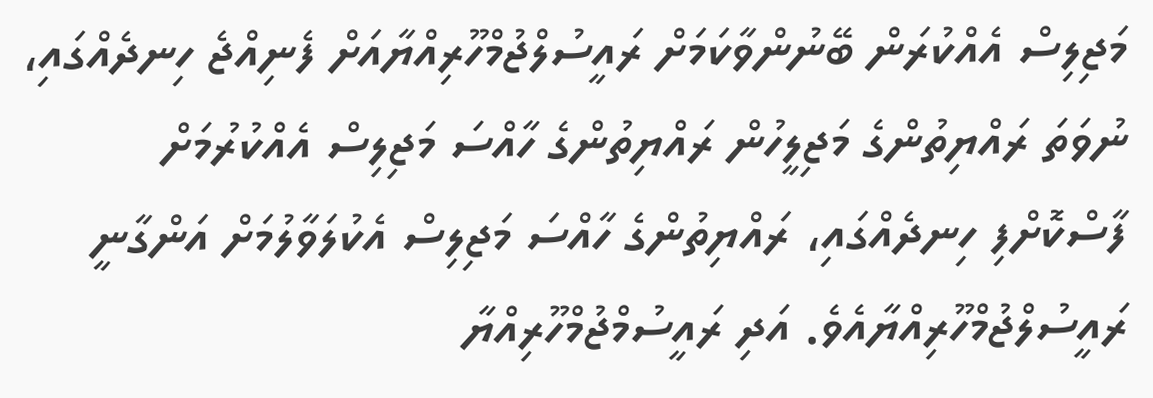މަޖިލިސް އެއްކުރަން ބޭނުންވާކަމަށް ރައީސުލްޖުމްހޫރިއްޔާއަށް ފެނިއްޖެ ހިނދެއްގައި، ނުވަތަ ރައްޔިތުންގެ މަޖިލީހުން ރައްޔިތުންގެ ހާއްސަ މަޖިލިސް އެއްކުރުމަށް ފާސްކޮށްފި ހިނދެއްގައި، ރައްޔިތުންގެ ހާއްސަ މަޖިލިސް އެކުލަވާލުމަށް އަންގާނީ ރައީސުލްޖުމްހޫރިއްޔާއެވެ. އަދި ރައީސުމްޖުމްހޫރިއްޔާ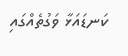ކަނޑައަޅާ ވަގުތެއްގައި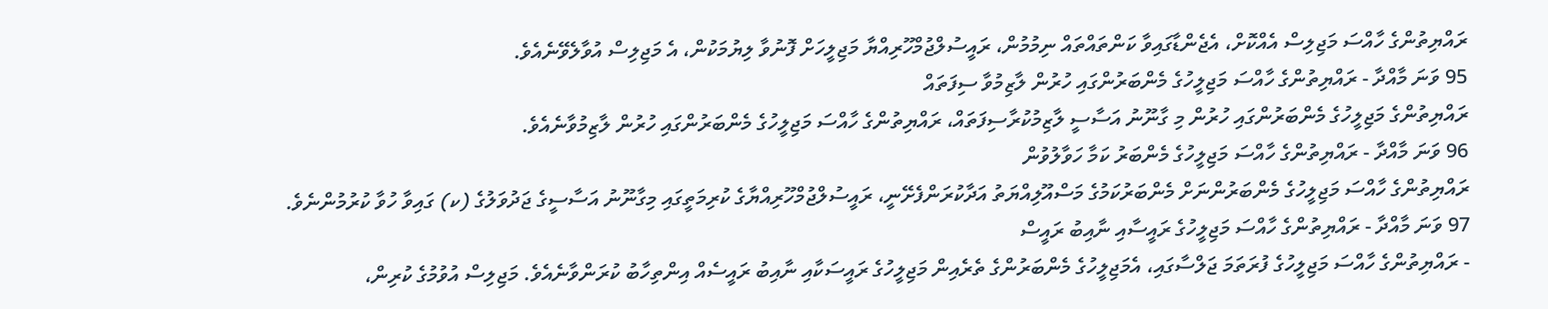ރައްޔިތުންގެ ހާއްސަ މަޖިލިސް އެއްކޮށް، އެޖެންޑާގައިވާ ކަންތައްތައް ނިމުމުން، ރައީސުލްޖުމްހޫރިއްޔާ މަޖިލީހަށް ފޮނުވާ ލިޔުމަކުން، އެ މަޖިލިސް އުވާލެވޭނެއެވެ.
95 ވަނަ މާއްދާ - ރައްޔިތުންގެ ހާއްސަ މަޖިލީހުގެ މެންބަރުންގައި ހުރުން ލާޒިމުވާ ސިފަތައް
ރައްޔިތުންގެ މަޖިލީހުގެ މެންބަރުންގައި ހުރުން މި ގާނޫނު އަސާސީ ލާޒިމުކުރާސިފަތައް، ރައްޔިތުންގެ ހާއްސަ މަޖިލީހުގެ މެންބަރުންގައި ހުރުން ލާޒިމުވާނެއެވެ.
96 ވަނަ މާއްދާ - ރައްޔިތުންގެ ހާއްސަ މަޖިލީހުގެ މެންބަރު ކަމާ ހަވާލުވުން
ރައްޔިތުންގެ ހާއްސަ މަޖިލީހުގެ މެންބަރުންނަށް މެންބަރުކަމުގެ މަސްއޫލިއްޔަތު އަދާކުރަންފެށޭނީ، ރައީސުލްޖުމްހޫރިއްޔާގެ ކުރިމަތީގައި މިގާނޫނު އަސާސީގެ ޖަދުވަލުގެ (ކ) ގައިވާ ހުވާ ކުރުމުންނެވެ.
97 ވަނަ މާއްދާ - ރައްޔިތުންގެ ހާއްސަ މަޖިލީހުގެ ރައީސާއި ނާއިބު ރައީސް
- ރައްޔިތުންގެ ހާއްސަ މަޖިލީހުގެ ފުރަތަމަ ޖަލްސާގައި، އެމަޖިލީހުގެ މެންބަރުންގެ ތެރެއިން މަޖިލީހުގެ ރައީސަކާއި ނާއިބު ރައީސެއް އިންތިހާބު ކުރަންވާނެއެވެ. މަޖިލިސް އުވުމުގެ ކުރިން،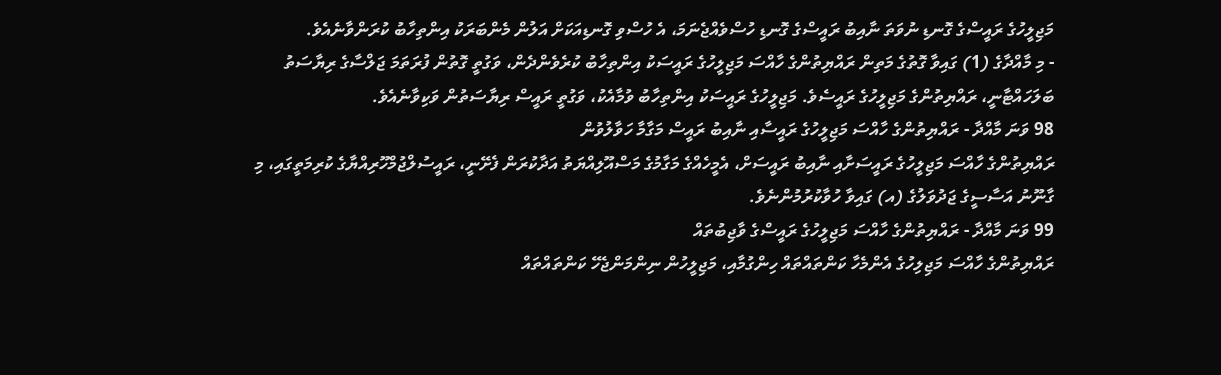މަޖިލީހުގެ ރައީސްގެ ގޮނޑި ނުވަތަ ނާއިބު ރައީސްގެ ގޮނޑި ހުސްވެއްޖެނަމަ، އެ ހުސްވި ގޮނޑިއަކަށް އަލުން މެންބަރަކު އިންތިހާބު ކުރަންވާނެއެވެ.
- މި މާއްދާގެ (1) ގައިވާ ގޮތުގެ މަތިން ރައްޔިތުންގެ ހާއްސަ މަޖިލީހުގެ ރައީސަކު އިންތިހާބު ކުރެވެންދެން، ވަގުތީ ގޮތުން ފުރަތަމަ ޖަލްސާގެ ރިޔާސަތު ބަލަހައްޓާނީ، ރައްޔިތުންގެ މަޖިލީހުގެ ރައީސެވެ. މަޖިލީހުގެ ރައީސަކު އިންތިހާބު ވުމާއެކު، ވަގުތީ ރައީސް ރިޔާސަތުން ވަކިވާނެއެވެ.
98 ވަނަ މާއްދާ - ރައްޔިތުންގެ ހާއްސަ މަޖިލީހުގެ ރައީސާއި ނާއިބު ރައީސް މަގާމާ ހަވާލުވުން
ރައްޔިތުންގެ ހާއްސަ މަޖިލީހުގެ ރައީސަށާއި ނާއިބު ރައީސަށް، އެމީހެއްގެ މަގާމުގެ މަސްއޫލިއްޔަތު އަދާކުރަން ފެށޭނީ، ރައީސުލްޖުމްހޫރިއްޔާގެ ކުރިމަތީގައި، މި ގާނޫނު އަސާސީގެ ޖަދުވަލުގެ (އ) ގައިވާ ހުވާކުރުމުންނެވެ.
99 ވަނަ މާއްދާ - ރައްޔިތުންގެ ހާއްސަ މަޖިލީހުގެ ރައީސްގެ ވާޖިބުތައް
ރައްޔިތުންގެ ހާއްސަ މަޖިލިހުގެ އެންމެހާ ކަންތައްތައް ހިންގުމާއި، މަޖިލީހުން ނިންމަންޖެހޭ ކަންތައްތައް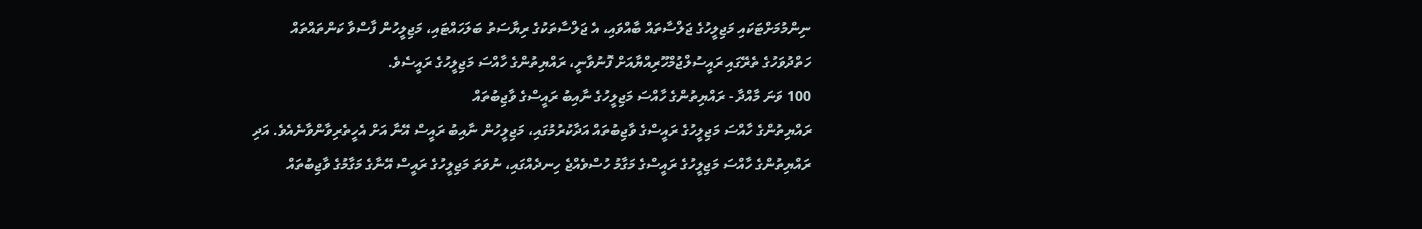ނިންމުމަށްޓަކައި މަޖިލީހުގެ ޖަލްސާތައް ބާއްވައި، އެ ޖަލްސާތަކުގެ ރިޔާސަތު ބަލަހައްޓައި، މަޖިލީހުން ފާސްވާ ކަންތައްތައް ހަތްދުވަހުގެ ތެރޭގައި ރައީސުލްޖުމްހޫރިއްޔާއަށް ފޮނުވާނީ، ރައްޔިތުންގެ ހާއްސަ މަޖިލީހުގެ ރައީސެވެ.
100 ވަނަ މާއްދާ - ރައްޔިތުންގެ ހާއްސަ މަޖިލީހުގެ ނާއިބު ރައީސްގެ ވާޖިބުތައް
ރައްޔިތުންގެ ހާއްސަ މަޖިލީހުގެ ރައީސްގެ ވާޖިބުތައް އަދާކުރުމުގައި، މަޖިލީހުން ނާއިބު ރައީސް އޭނާ އަށް އެހީތެރިވާންވާނެއެވެ. އަދި ރައްޔިތުންގެ ހާއްސަ މަޖިލީހުގެ ރައީސްގެ މަގާމު ހުސްވެއްޖެ ހިނދެއްގައި، ނުވަތަ މަޖިލީހުގެ ރައީސް އޭނާގެ މަގާމުގެ ވާޖިބުތައް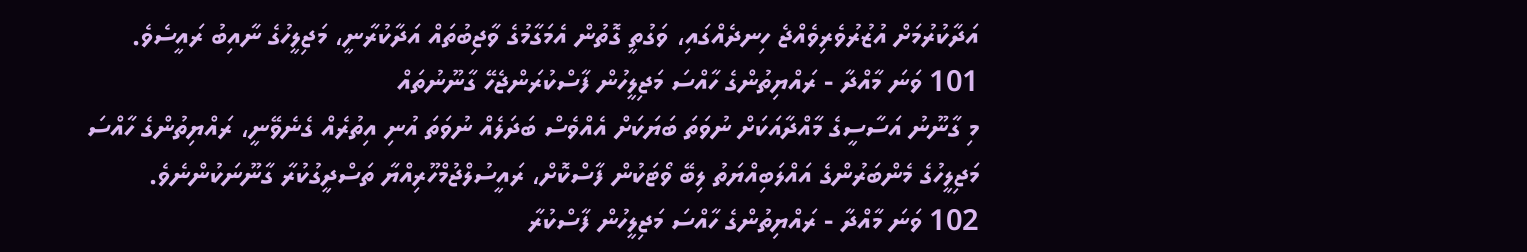އަދާކުރުމަށް އުޒުރުވެރިވެއްޖެ ހިނދެއްގައި، ވަގުތީ ގޮތުން އެމަގާމުގެ ވާޖިބުތައް އަދާކުރާނީ، މަޖިލީހުގެ ނާއިބު ރައީސެވެ.
101 ވަނަ މާއްދާ - ރައްޔިތުންގެ ހާއްސަ މަޖިލީހުން ފާސްކުރަންޖެހޭ ގާނޫނުތައް
މި ގާނޫނު އަސާސީގެ މާއްދާއަކަށް ނުވަތަ ބަޔަކަށް އެއްވެސް ބަދަލެއް ނުވަތަ އުނި އިތުރެއް ގެނެވޭނީ، ރައްޔިތުންގެ ހާއްސަ މަޖިލީހުގެ މެންބަރުންގެ އައްލަބިއްޔަތު ލިބޭ ވޯޓަކުން ފާސްކޮށް، ރައީސުލްޖުމްހޫރިއްޔާ ތަސްދީގުކުރާ ގާނޫނަކުންނެވެ.
102 ވަނަ މާއްދާ - ރައްޔިތުންގެ ހާއްސަ މަޖިލީހުން ފާސްކުރާ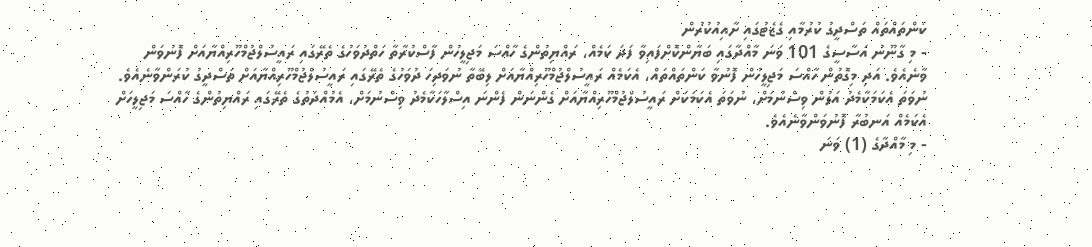ކަންތައްތައް ތަސްދީގު ކުރުމާއި ގެޒެޓުގައި ށާއިއުކުރުން
- މި ގާނޫނު އަސާސީގެ 101 ވަނަ މާއްދާގައި ބަޔާންކޮށްފައިވާ ފަދަ ކަމެއް، ރައްޔިތުންގެ ހާއްސަ މަޖިލީހުން ފާސްކުރާތާ ހަތްދުވަހުގެ ތެރޭގައި ރައީސުލްޖުމްހޫރިއްޔާއަށް ފޮނުވަން ވާނެއެވެ. އަދި މިގޮތުން ހާއްސަ މަޖިލީހުން ފޮނުވާ ކަންތައްތައް، އެކަމެއް ރައީސުލްޖުމްހޫރިއްޔާއަށް ލިބޭތާ ނުވަދިހަ ދުވަހުގެ ތެރޭގައި ރައީސުލްޖުމްހޫރިއްޔާއަށް ތަސްދީގު ކުރަންވާނެއެވެ. ނުވަތަ އެކަމަކާމެދު އަލުން ވިސްނުމަށް، ނުވަތަ އެކަމަކަށް ރައީސުލްޖުމްހޫރިއްޔާއަށް ގެންނަން ފެންނަ އިސްލާހަކާމެދު ވިސްނުމަށް، އެމުއްދަތުގެ ތެރޭގައި ރައްޔިތުންގެ ހާއްސަ މަޖިލީހަށް އެކަމެއް އަނބުރާ ފޮނުވަންވާނެއެވެ.
- މި މާއްދާގެ (1) ވަނަ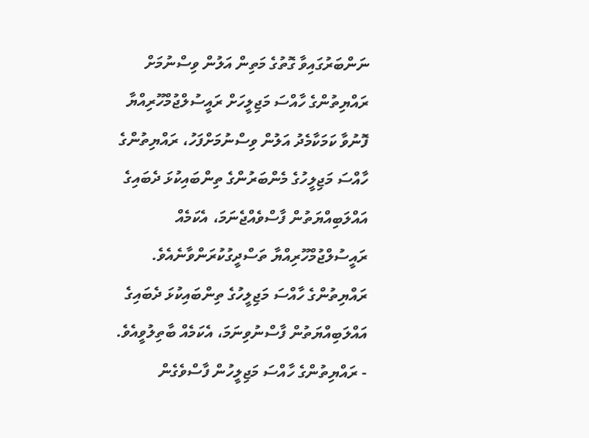ނަންބަރުގައިވާ ގޮތުގެ މަތިން އަލުން ވިސްނުމަށް ރައްޔިތުންގެ ހާއްސަ މަޖިލީހަށް ރައީސުލްޖުމްހޫރިއްޔާ ފޮނުވާ ކަމަކާމެދު އަލުން ވިސްނުމަށްފަހު، ރައްޔިތުންގެ ހާއްސަ މަޖިލީހުގެ މެންބަރުންގެ ތިންބައިކުޅަ ދެބައިގެ އައްލަބިއްޔަތުން ފާސްވެއްޖެނަމަ، އެކަމެއް ރައީސުލްޖުމްހޫރިއްޔާ ތަސްދީގުކުރަންވާނެއެވެ. ރައްޔިތުންގެ ހާއްސަ މަޖިލީހުގެ ތިންބައިކުޅަ ދެބައިގެ އައްލަބިއްޔަތުން ފާސްނުވިނަމަ، އެކަމެއް ބާތިލުވީއެވެ.
- ރައްޔިތުންގެ ހާއްސަ މަޖިލީހުން ފާސްވެގެން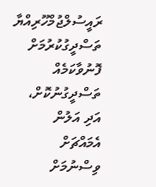ރައީސުލްޖުމްހޫރިއްޔާ ތަސްދީގުކުރުމަށް ފޮނުވާކަމެއް ތަސްދީގުނުކޮށް، އަދި އަލުން އެމައްޗަށް ވިސްނުމަށް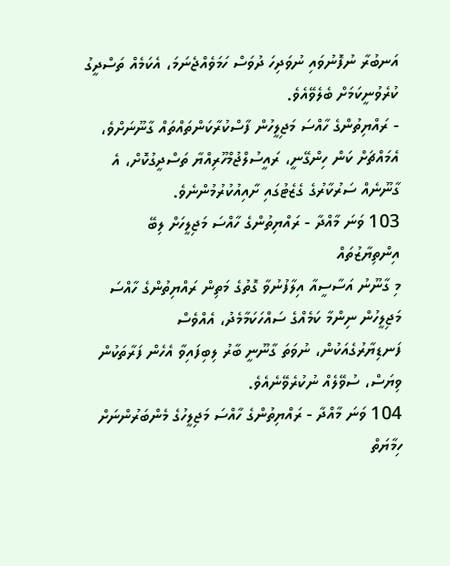އަނބުރާ ނުފޮނުވައި ނުވަދިހަ ދުވަސް ހަމަވެއްޖެނަމަ، އެކަމެއް ތަސްދީގު ކުރެވުނީކަމަށް ބެލެވޭއެވެ.
- ރައްޔިތުންގެ ހާއްސަ މަޖިލީހުން ފާސްކުރާކަންތައްތައް ގާނޫނަށްވެ، އެމައްޗަށް ކަން ހިންގޭނީ، ރައީސުލްޖުމްހޫރިއްޔާ ތަސްދީގުކޮށް، އެ ގާނޫނެއް ސަރުކާރުގެ ގެޒެޓުގައި ށާއިއުކުރުމުންނެވެ.
103 ވަނަ މާއްދާ - ރައްޔިތުންގެ ހާއްސަ މަޖިލީހަށް ލިބޭ އިންތިޔާޒުތައް
މި ގާނޫނު އަސާސީއާ އިލާފުނުވާ ގޮތުގެ މަތިން ރައްޔިތުންގެ ހާއްސަ މަޖިލީހުން ނިންމާ ކަމެއްގެ ސައްހަކަމާމެދު، އެއްވެސް ފަނޑިޔާރުގެއަކުން، ނުވަތަ ގާނޫނީ ބާރު ލިބިފައިވާ އެހެން ފަރާތަކުން ވިޔަސް، ސުވޭލެއް ނުކުރެވޭނެއެވެ.
104 ވަނަ މާއްދާ - ރައްޔިތުންގެ ހާއްސަ މަޖިލީހުގެ މެންބަރުންނަށް ހިމާޔަތް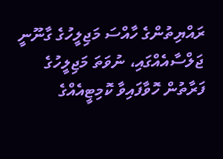ރައްޔިތުންގެ ހާއްސަ މަޖިލީހުގެ ގާނޫނީ ޖަލްސާއެއްގައި، ނުވަތަ މަޖިލީހުގެ ފަރާތުން ހޮވާފައިވާ ކޮމިޓީއެއްގެ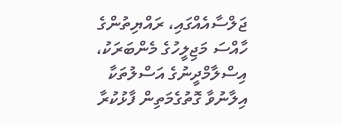ޖަލްސާއެއްގައި، ރައްޔިތުންގެ ހާއްސަ މަޖިލީހުގެ މެންބަރަކު، އިސްލާމްދީނުގެ އަސްލުތަކާ އިލާނުވާ ގޮތުގެމަތިން ފާޅުކުރާ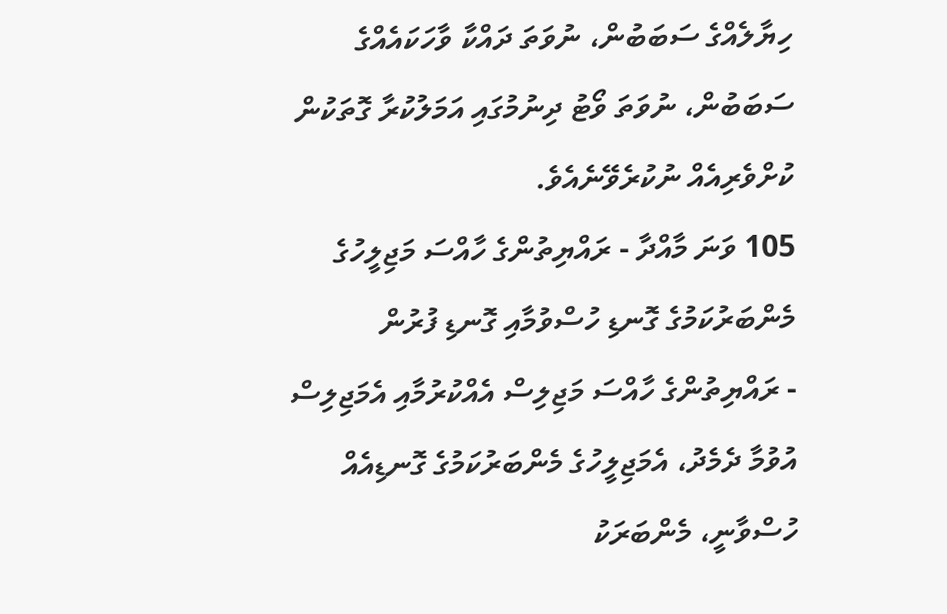ހިޔާލެއްގެ ސަބަބުން، ނުވަތަ ދައްކާ ވާހަކައެއްގެ ސަބަބުން، ނުވަތަ ވޯޓު ދިނުމުގައި އަމަލުކުރާ ގޮތަކުން ކުށްވެރިއެއް ނުކުރެވޭނެއެވެ.
105 ވަނަ މާއްދާ - ރައްޔިތުންގެ ހާއްސަ މަޖިލީހުގެ މެންބަރުކަމުގެ ގޮނޑި ހުސްވުމާއި ގޮނޑި ފުރުން
- ރައްޔިތުންގެ ހާއްސަ މަޖިލިސް އެއްކުރުމާއި އެމަޖިލިސް އުވުމާ ދެމެދު، އެމަޖިލީހުގެ މެންބަރުކަމުގެ ގޮނޑިއެއް ހުސްވާނީ، މެންބަރަކު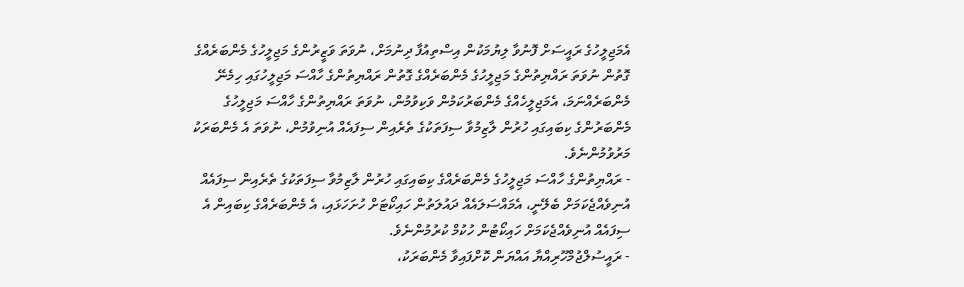އެމަޖިލީހުގެ ރައީސަށް ފޮނުވާ ލިޔުމަކުން އިސްތިއުފާ ދިނުމަށް، ނުވަތަ ވަޒީރުންގެ މަޖިލީހުގެ މެންބަރެއްގެ ގޮތުން ނުވަތަ ރައްޔިތުންގެ މަޖިލީހުގެ މެންބަރެއްގެ ގޮތުން ރައްޔިތުންގެ ހާއްސަ މަޖިލީހުގައި ހިމެނޭ މެންބަރެއްނަމަ، އެމަޖިލީހެއްގެ މެންބަރުކަމުން ވަކިވުމުން، ނުވަތަ ރައްޔިތުންގެ ހާއްސަ މަޖިލީހުގެ މެންބަރުންގެ ކިބައިގައި ހުރުން ލާޒިމުވާ ސިފަތަކުގެ ތެރެއިން ސިފައެއް އުނިވުމުން، ނުވަތަ އެ މެންބަރަކު މަރުވުމުންނެވެ.
- ރައްޔިތުންގެ ހާއްސަ މަޖިލީހުގެ މެންބަރެއްގެ ކިބައިގައި ހުރުން ލާޒިމުވާ ސިފަތަކުގެ ތެރެއިން ސިފައެއް އުނިވެއްޖެކަމަށް ބެލޭނީ، އެމައްސަލައެއް ދައުލަތުން ހައިކޯޓަށް ހުށަހަޅައި، އެ މެންބަރެއްގެ ކިބައިން އެ ސިފައެއް އުނިވެއްޖެކަމަށް ހައިކޯޓުން ހުކުމް ކުރުމުންނެވެ.
- ރައީސުލްޖުމްހޫރިއްޔާ އައްޔަން ކޮށްފައިވާ މެންބަރަކު،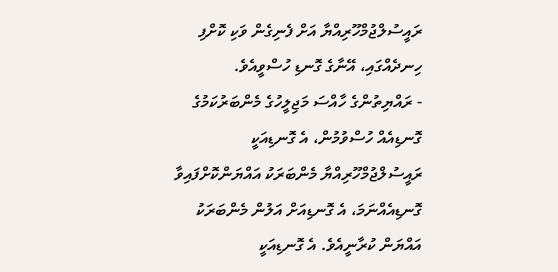ރައީސުލްޖުމްހޫރިއްޔާ އަށް ފެނިގެން ވަކި ކޮށްފި ހިނދެއްގައި، އޭނާގެ ގޮނޑި ހުސްވީއެވެ.
- ރައްޔިތުންގެ ހާއްސަ މަޖިލީހުގެ މެންބަރުކަމުގެ ގޮނޑިއެއް ހުސްވުމުން، އެ ގޮނޑިއަކީ ރައީސުލްޖުމްހޫރިއްޔާ މެންބަރަކު އައްޔަންކޮށްފައިވާ ގޮނޑިއެއްނަމަ، އެ ގޮނޑިއަށް އަލުން މެންބަރަކު އައްޔަން ކުރާނީއެވެ. އެ ގޮނޑިއަކީ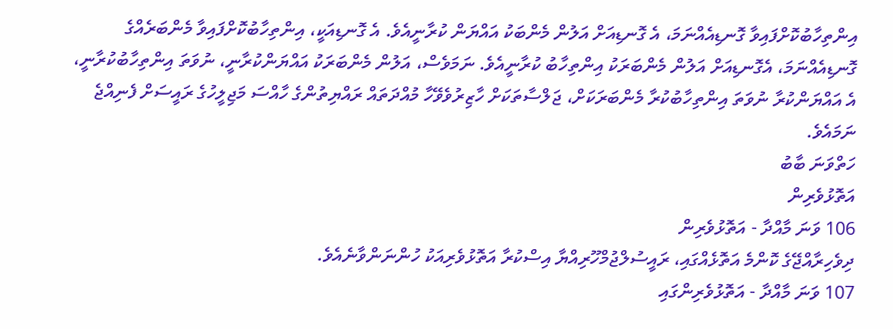އިންތިހާބުކޮށްފައިވާ ގޮނޑިއެއްނަމަ، އެ ގޮނޑިއަށް އަލުން މެންބަކު އައްޔަން ކުރާނީއެވެ. އެ ގޮނޑިއަކީ، އިންތިހާބުކޮށްފައިވާ މެންބަރެއްގެ ގޮނޑިއެއްނަމަ، އެގޮނޑިއަށް އަލުން މެންބަރަކު އިންތިހާބު ކުރާނީއެވެ. ނަމަވެސް، އަލުން މެންބަރަކު އައްޔަންކުރާނީ، ނުވަތަ އިންތިހާބުކުރާނީ، އެ އައްޔަންކުރާ ނުވަތަ އިންތިހާބުކުރާ މެންބަރަކަށް، ޖަލްސާތަކަށް ހާޒިރުވެވޭހާ މުއްދަތައް ރައްޔިތުންގެ ހާއްސަ މަޖިލީހުގެ ރައީސަށް ފެނިއްޖެ ނަމައެވެ.
ހަތްވަނަ ބާބު
އަތޮޅުވެރިން
106 ވަނަ މާއްދާ - އަތޮޅުވެރިން
ދިވެހިރާއްޖޭގެ ކޮންމެ އަތޮޅެއްގައި، ރައީސުލްޖުމްހޫރިއްޔާ އިސްކުރާ އަތޮޅުވެރިއަކު ހުންނަންވާނެއެވެ.
107 ވަނަ މާއްދާ - އަތޮޅުވެރިންގައި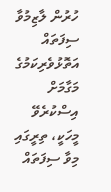ހުރުން ލާޒިމުވާ ސިފަތައް
އަތޮޅުވެރިކަމުގެ މަގާމަށް އިސްކުރެވޭ މީހަކީ، ތިރީގައި މިވާ ސިފަތައް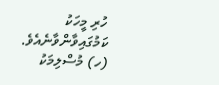ހުރި މީހަކު ކަމުގައިވާންވާނެއެވެ.
(ހ) މުސްލިމަކު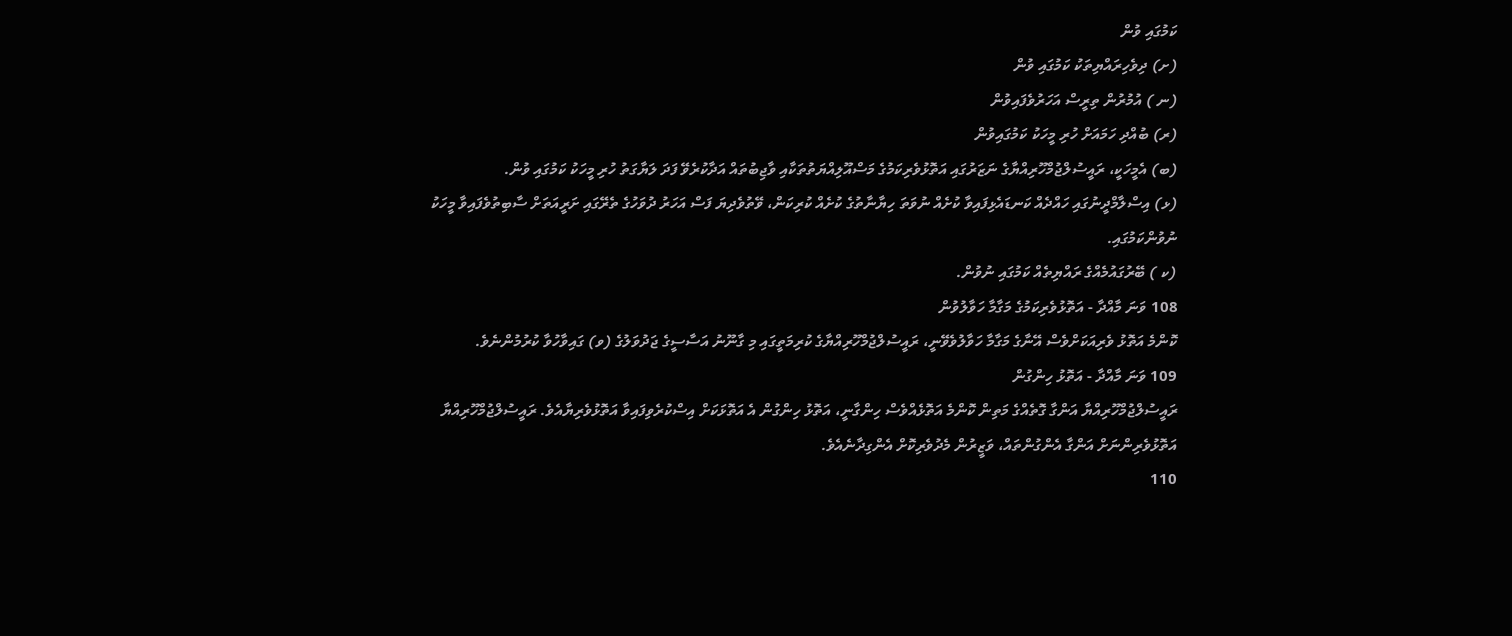ކަމުގައި ވުން
(ށ) ދިވެހިރައްޔިތަކު ކަމުގައި ވުން
(ނ ) އުމުރުން ތިރީސް އަހަރުވެފައިވުން
(ރ) ބުއްދި ހަމައަށް ހުރި މީހަކު ކަމުގައިވުން
(ބ) އެމީހަކީ، ރައީސުލްޖުމްހޫރިއްޔާގެ ނަޒަރުގައި އަތޮޅުވެރިކަމުގެ މަސްއޫލިއްޔަތުތަކާއި ވާޖިބުތައް އަދާކުރެވޭ ފަދަ ލަޔާގަތު ހުރި މީހަކު ކަމުގައި ވުން.
(ޅ) އިސްލާމްދީނުގައި ހައްދެއް ކަނޑައެޅިފައިވާ ކުށެއް ނުވަތަ ހިޔާނާތުގެ ކުށެއް ކުރިކަން، ވޭތުވެދިޔަ ފަސް އަހަރު ދުވަހުގެ ތެރޭގައި ށަރީއަތަށް ސާބިތުވެފައިވާ މީހަކު ނުވުންކަމުގައި.
(ކ ) ބޭރުގައުމެއްގެ ރައްޔިތެއް ކަމުގައި ނުވުން.
108 ވަނަ މާއްދާ - އަތޮޅުވެރިކަމުގެ މަގާމާ ހަވާލުވުން
ކޮންމެ އަތޮޅު ވެރިއަކަށްވެސް އޭނާގެ މަގާމާ ހަވާލުވެވޭނީ، ރައީސުލްޖުމްހޫރިއްޔާގެ ކުރިމަތީގައި މި ގާނޫނު އަސާސީގެ ޖަދުވަލުގެ (ވ) ގައިވާހުވާ ކުރުމުންނެވެ.
109 ވަނަ މާއްދާ - އަތޮޅު ހިންގުން
ރައީސުލްޖުމްހޫރިއްޔާ އަންގާ ގޮތެއްގެ މަތިން ކޮންމެ އަތޮޅެއްވެސް ހިންގާނީ، އަތޮޅު ހިންގުން އެ އަތޮޅަކަށް އިސްކުރެވިފައިވާ އަތޮޅުވެރިޔާއެވެ. ރައީސުލްޖުމްހޫރިއްޔާ އަތޮޅުވެރިންނަށް އަންގާ އެންގުންތައް، ވަޒީރުން މެދުވެރިކޮށް އެންގިދާނެއެވެ.
110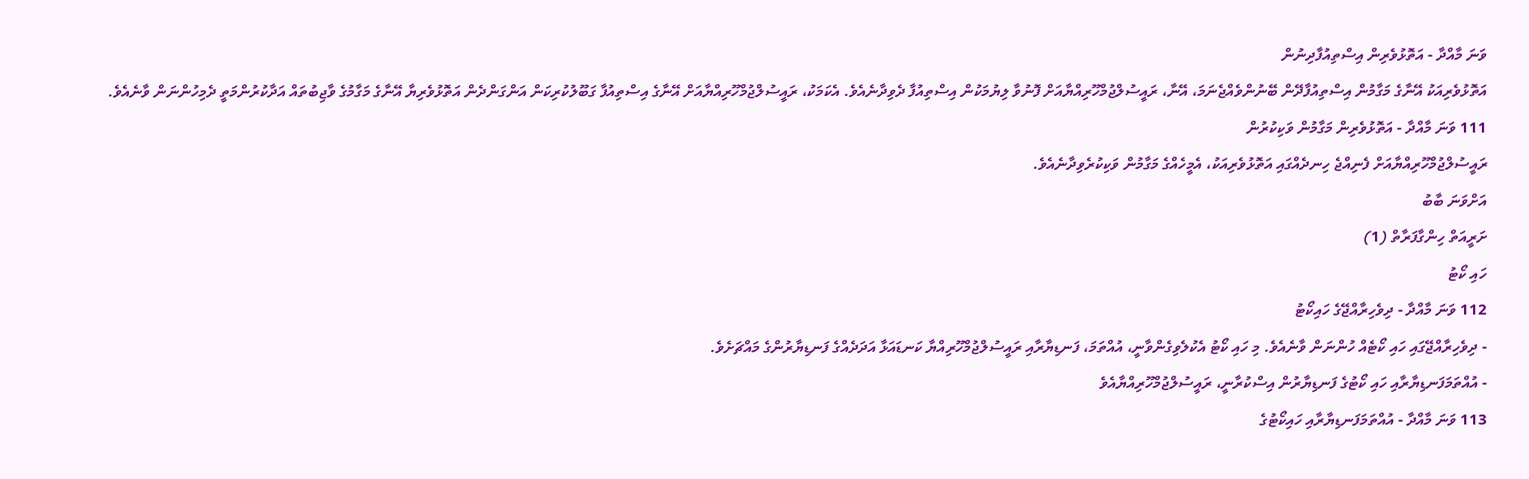ވަނަ މާއްދާ - އަތޮޅުވެރިން އިސްތިއުފާދިނުން
އަތޮޅުވެރިއަކު އޭނާގެ މަގާމުން އިސްތިއުފާދޭން ބޭނުންވެއްޖެނަމަ، އޭނާ، ރައީސުލްޖުމްހޫރިއްޔާއަށް ފޮނުވާ ލިޔުމަކުން އިސްތިއުފާ ދެވިދާނެއެވެ. އެކަމަކު، ރައީސުލްޖުމްހޫރިއްޔާއަށް އޭނާގެ އިސްތިއުފާ ގަބޫލުކުރިކަން އަންގަންދެން އަތޮޅުވެރިޔާ އޭނާގެ މަގާމުގެ ވާޖިބުތައް އަދާކުރުންމަތީ ދެމިހުންނަން ވާނެއެވެ.
111 ވަނަ މާއްދާ - އަތޮޅުވެރިން މަގާމުން ވަކިކުރުން
ރައީސުލްޖުމްހޫރިއްޔާއަށް ފެނިއްޖެ ހިނދެއްގައި އަތޮޅުވެރިއަކު، އެމީހެއްގެ މަގާމުން ވަކިކުރެވިދާނެއެވެ.
އަށްވަނަ ބާބު
ށަރީއަތް ހިންގާފަރާތް (1)
ހައި ކޯޓު
112 ވަނަ މާއްދާ - ދިވެހިރާއްޖޭގެ ހައިކޯޓު
- ދިވެހިރާއްޖޭގައި ހައި ކޯޓެއް ހުންނަން ވާނެއެވެ. މި ހައި ކޯޓު އެކުލެވިގެންވާނީ، އުއްތަމަ، ފަނޑިޔާރާއި ރައީސުލްޖުމްހޫރިއްޔާ ކަނޑައަޅާ އަދަދެއްގެ ފަނޑިޔާރުންގެ މައްޗަށެވެ.
- އުއްތަމަފަނޑިޔާރާއި ހައި ކޯޓުގެ ފަނޑިޔާރުން އިސްކުރާނީ، ރައީސުލްޖުމްހޫރިއްޔާއެވެ
113 ވަނަ މާއްދާ - އުއްތަމަފަނޑިޔާރާއި ހައިކޯޓުގެ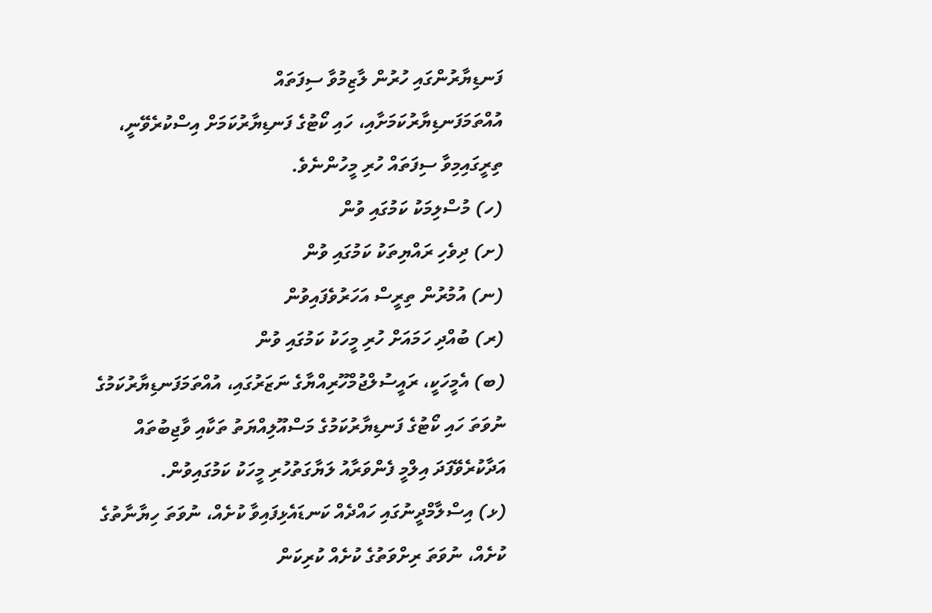ފަނޑިޔާރުންގައި ހުރުން ލާޒިމުވާ ސިފަތައް
އުއްތަމަފަނޑިޔާރުކަމަށާއި، ހައި ކޯޓުގެ ފަނޑިޔާރުކަމަށް އިސްކުރެވޭނީ، ތިރީގައިމިވާ ސިފަތައް ހުރި މީހުންނެވެ.
(ހ) މުސްލިމަކު ކަމުގައި ވުން
(ށ) ދިވެހި ރައްޔިތަކު ކަމުގައި ވުން
(ނ) އުމުރުން ތިރީސް އަހަރުވެފައިވުން
(ރ) ބުއްދި ހަމައަށް ހުރި މީހަކު ކަމުގައި ވުން
(ބ) އެމީހަކީ، ރައީސުލްޖުމްހޫރިއްޔާގެ ނަޒަރުގައި، އުއްތަމަފަނޑިޔާރުކަމުގެ ނުވަތަ ހައި ކޯޓުގެ ފަނޑިޔާރުކަމުގެ މަސްއޫލިއްޔަތު ތަކާއި ވާޖިބުތައް އަދާކުރެވޭފަދަ އިލްމީ ފެންވަރާއު ލަޔާގަތުހުރި މީހަކު ކަމުގައިވުން.
(ޅ) އިސްލާމްދީނުގައި ހައްދެއް ކަނޑައެޅިފައިވާ ކުށެއް، ނުވަތަ ހިޔާނާތުގެ ކުށެއް، ނުވަތަ ރިށްވަތުގެ ކުށެއް ކުރިކަން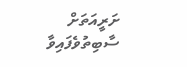ށަރީއަތަށް ސާބިތުވެފައިވާ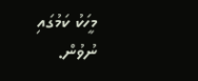މީހަކު ކަމުގައި ނުވުން.